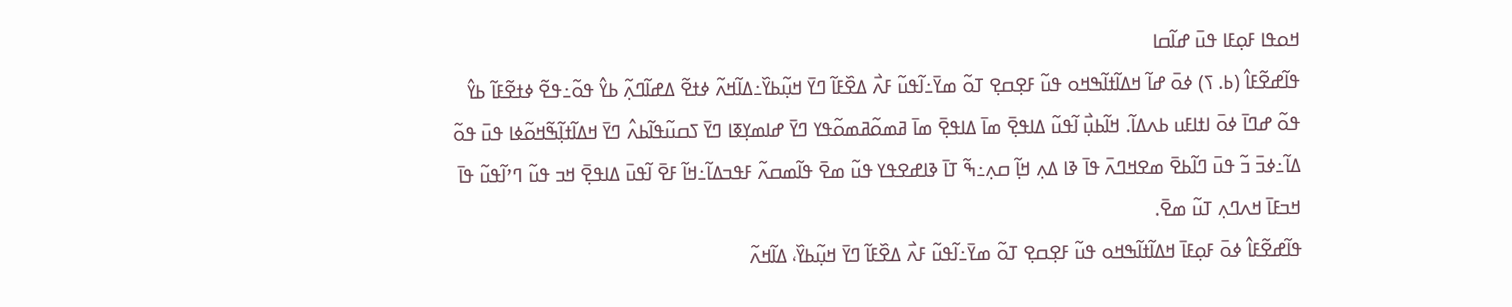ߞߋߟߊ ߓߋ߲ߓߊ ߟߎ߫ ߝߊ߬ߛߊ
ߟߊ߬ߝߐ߬ߓߊ߮ (ߕ. ߖ) ߦߋ߫ ߝߊ߬ ߞߡߊ߬ߙߊ߬ߒߞߋ ߟߎ߬ ߓߐ߲ߛߐ߲ ߠߋ߬ ߘߌ߫߸ߊ߬ߟߎ߬ ߓߍ߯ ߡߐ߰ߓߊ߬ ߣߌ߫ ߞߎ߲߬ߕߌ߰߸ߡߊ߬ߞߍ߬ ߦߙߐ߬ ߡߝߊ߬ߣߍ߲߬ ߕߌ߮ ߟߋ߬߸ߟߐ߬ ߦߙߐ߬ߓߊ߬ ߕߌ߮ ߟߋ߬ ߝߣߊ߫ ߦߋ߫ ߊߙߊߓߎ ߕߍߡߊ߬. ߞߊ߬ߕߎ߲߯ ߊ߬ߟߎ߬ ߡߊߟߐ߲߫ ߘߊ߫ ߡߊߟߐ߲߫ ߘߊ߫ ߥߘߋ߬ߥߘߋ߬ߟߌ ߣߌ߫ ߝߊߘߌ߲ߧߊ ߣߌ߫ ߖߛߎ߬ߟߊ߬ߕߍ߮ ߣߌ߫ ߞߡߊ߬ߙߊ߲߬ߒ߬ߞߋ߬ߦߊ ߟߎ߫ ߟߋ߬ ߡߊ߬߸ߦߏ߫ ߏ߬ ߟߎ߫ ߣߊ߬ߕߐ߫ ߘߐߞߣߍ߫ ߟߊ߫ ߢߊ ߡߍ߲ ߞߊ߲߬ ߛߍ߲߸ߒ߬ ߠߊ߫ ߢߊߝߐߟߌ ߟߎ߬ ߘߐ߫ ߟߊ߬ߘߛߍ߬ ߓߟߏߡߊ߬߸ߞߊ߬ ߓߐ߫ ߊ߬ߟߎ߫ ߡߊߟߐ߲߫ ߞߏ ߟߎ߬ ߣߴߊ߬ߟߎ߬ ߟߊ߫ ߞߏߓߊ߫ ߞߍߣߍ߲ ߠߎ߬ ߘߐ߫.
ߟߊ߬ߝߐ߬ߓߊ߮ ߦߋ߫ ߓߋ߲ߓߊ߫ ߞߡߊ߬ߙߊ߬ߒߞߋ ߟߎ߬ ߓߐ߲ߛߐ߲ ߠߋ߬ ߘߌ߫߸ߊ߬ߟߎ߬ ߓߍ߯ ߡߐ߰ߓߊ߬ ߣߌ߫ ߞߎ߲߬ߕߌ߰، ߡߊ߬ߞߍ߬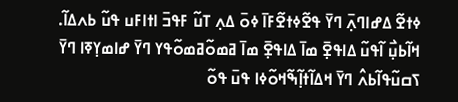ߦߙߐ߬ ߡߝߊߣߍ߲߫ ߣߌ߫ ߟߐ߬ߦߙߐ߬ߓߊ߫ ߦߋ߫ ߡߍ߲ ߠߎ߬ ߓߟߏ߫ ߊߙߊߓߎ ߟߎ߬ ߕߍߡߊ߬. ߞߊ߬ߕߎ߲߯ ߊ߬ߟߎ߬ ߡߊߟߐ߲߫ ߘߊ߫ ߡߊߟߐ߲߫ ߘߊ߫ ߥߘߋ߬ߥߘߋ߬ߟߌ ߣߌ߫ ߝߊߘߌ߲ߧߊ ߣߌ߫ ߖߛߎ߬ߟߊ߬ߕߍ߮ ߣߌ߫ ߞߡߊ߬ߙߊ߲߬ߒ߬ߞߋ߬ߦߊ ߟߎ߫ ߟߋ߬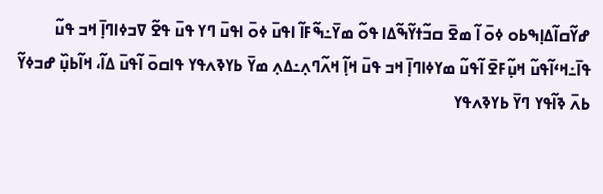ߝߌ߬ߛߊ߬ߡߊ߲ߒߕߋ ߦߋ߫ ߊ߬ ߘߐ߫ ߛߏ߬ߙߌ߬ߒ߬ߡߊ ߟߋ߬ ߘߌ߫߸ߒ߬ߓߊ߬ ߊߟߎ߫ ߦߋ߫ ߊߟߎ߫ ߣߌ ߟߎ߫ ߟߐ߬ ߜߏߦߊߣߊ߲߫ ߞߏ ߟߎ߬ ߟߊ߫߸ߞߵߊ߬ߟߎ߬ ߞߎ߲߬ߓߐ߫ ߊ߬ߟߎ߬ ߘߌߦߊߣߊ߲߫ ߞߏ ߟߎ߫ ߞߊ߲߬ ߞߍ߬ߣߍ߲߸ߡߍ߲ ߘߌ߫ ߕߌߢߍߟߌ ߟߊߛߋ߫ ߊ߬ߟߎ߫ ߡߊ߬، ߞߊ߬ߕߎ߲߰ ߝߏߦߌ߬ ߕߍ߫ ߢߊ߬ߟߌ ߣߌ߫ ߕߌߢߍߟߌ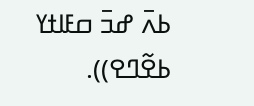ߕߍ߫ ߝߏ߫ ߛߓߊߙߌ ߕߐ߬ߣߐ)).